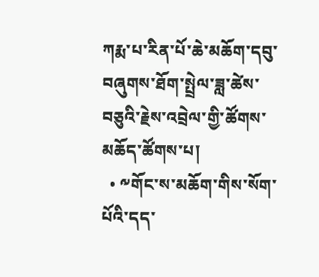ཀརྨ་པ་རིན་པོ་ཆེ་མཆོག་དབུ་བཞུགས་ཐོག་སྤྲེལ་ཟླ་ཚེས་བཅུའི་རྗེས་འབྲེལ་གྱི་ཚོགས་མཆོད་ཚོགས་པ།
  • ༸གོང་ས་མཆོག་གིས་སོག་པོའི་དད་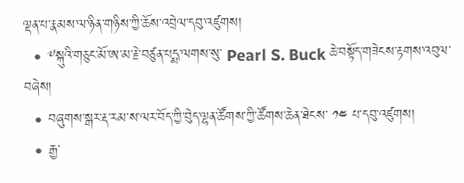ལྡན་པ་རྣམས་ལ་ཉིན་གཉིས་ཀྱི་ཆོས་འབྲེལ་དབུ་འཛུགས།
  • ༸སྐུའི་གཅུང་མོ་ཨ་མ་རྗེ་བཙུན་པདྨ་ལགས་སུ་ Pearl S. Buck ཆེ་བསྟོད་གཟེངས་རྟགས་འབུལ་བཞེས།
  • བཞུགས་སྒར་རྡ་རམ་ས་ལར་བོད་ཀྱི་བེུད་ལྷན་ཚོགས་ཀྱི་ཚོགས་ཆེན་ཐེངས་ ༡༤ པ་དབུ་འཛུགས།
  • རྒྱ་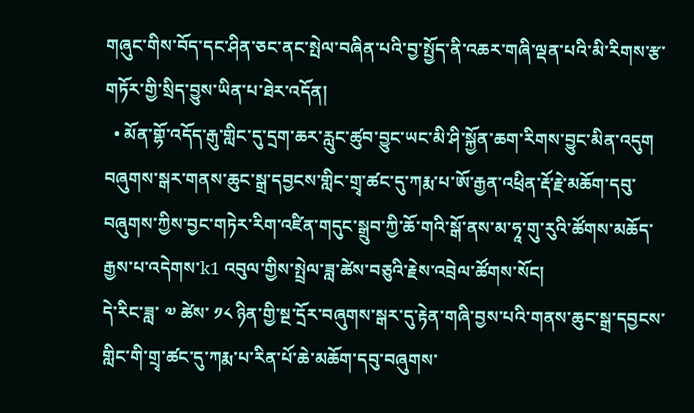གཞུང་གིས་བོད་དང་ཤིན་ཅང་ནང་སྤེལ་བཞིན་པའི་བྱ་སྤྱོད་ནི་འཆར་གཞི་ལྡན་པའི་མི་རིགས་རྩ་གཏོར་གྱི་སྲིད་བྱུས་ཡིན་པ་ཐེར་འདོན།
  • མོན་གྷོ་འདོད་རྒུ་གླིང་དུ་དྲག་ཆར་རླུང་ཚུབ་བྱུང་ཡང་མི་ཤི་སྐྱོན་ཆག་རིགས་བྱུང་མིན་འདུག
བཞུགས་སྒར་གནས་ཆུང་སྒྲ་དབྱངས་གླིང་གྲྭ་ཚང་དུ་ཀརྨ་པ་ཨོ་རྒྱན་འཕྲིན་རྡོ་རྗེ་མཆོག་དབུ་བཞུགས་ཀྱིས་བྱང་གཏེར་རིག་འཛིན་གདུང་སྒྲུབ་ཀྱི་ཆོ་གའི་སྒོ་ནས་མ་ཧཱ་གུ་རུའི་ཚོགས་མཆོད་རྒྱས་པ་འདེགས་k1 འབུལ་གྱིས་སྤྲེལ་ཟླ་ཚེས་བཅུའི་རྗེས་འབྲེལ་ཚོགས་སོང།
དེ་རིང་ཟླ་ ༧ ཚེས་ ༡༨ ཉིན་གྱི་སྔ་དྲོར་བཞུགས་སྒར་དུ་རྟེན་གཞི་བྱས་པའི་གནས་ཆུང་སྒྲ་དབྱངས་གླིང་གི་གྲྭ་ཚང་དུ་ཀརྨ་པ་རིན་པོ་ཆེ་མཆོག་དབུ་བཞུགས་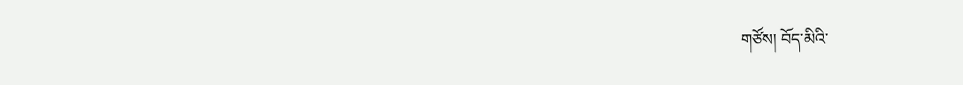གཙོས། བོད་མིའི་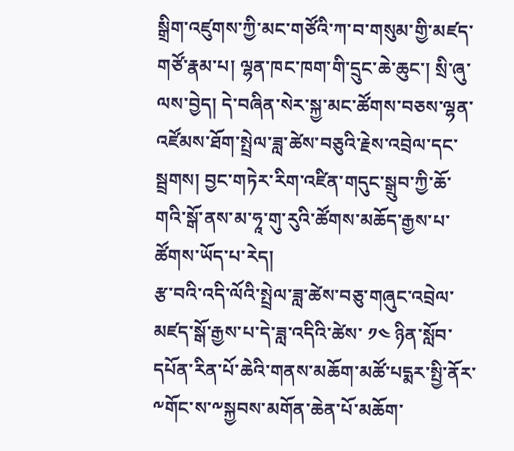སྒྲིག་འཛུགས་ཀྱི་མང་གཙོའི་ཀ་བ་གསུམ་གྱི་མཛད་གཙོ་རྣམ་པ། ལྷན་ཁང་ཁག་གི་དྲུང་ཆེ་ཆུང་། སྲི་ཞུ་ལས་བྱེད། དེ་བཞིན་སེར་སྐྱ་མང་ཚོགས་བཅས་ལྷན་འཛོམས་ཐོག་སྤྲེལ་ཟླ་ཚེས་བཅུའི་རྗེས་འབྲེལ་དང་སྦྲགས། བྱང་གཏེར་རིག་འཛིན་གདུང་སྒྲུབ་ཀྱི་ཆོ་གའི་སྒོ་ནས་མ་ཧཱ་གུ་རུའི་ཚོགས་མཆོད་རྒྱས་པ་ཚོགས་ཡོད་པ་རེད།
རྩ་བའི་འདི་ལོའི་སྤྲེལ་ཟླ་ཚེས་བཅུ་གཞུང་འབྲེལ་མཛད་སྒོ་རྒྱས་པ་དེ་ཟླ་འདིའི་ཚེས་ ༡༤ ཉིན་སློབ་དཔོན་རིན་པོ་ཆེའི་གནས་མཆོག་མཚོ་པདྨར་སྤྱི་ནོར་༸གོང་ས་༸སྐྱབས་མགོན་ཆེན་པོ་མཆོག་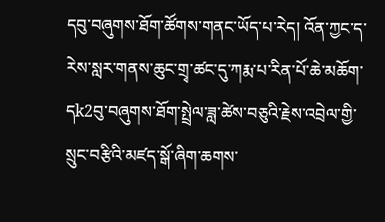དབུ་བཞུགས་ཐོག་ཚོགས་གནང་ཡོད་པ་རེད། འོན་ཀྱང་ད་རེས་སླར་གནས་ཆུང་གྲྭ་ཚང་དུ་ཀརྨ་པ་རིན་པོ་ཆེ་མཆོག་དk2བུ་བཞུགས་ཐོག་སྤྲེལ་ཟླ་ཚེས་བཅུའི་རྗེས་འབྲེལ་གྱི་སྲུང་བརྩིའི་མཛད་སྒོ་ཞིག་ཆགས་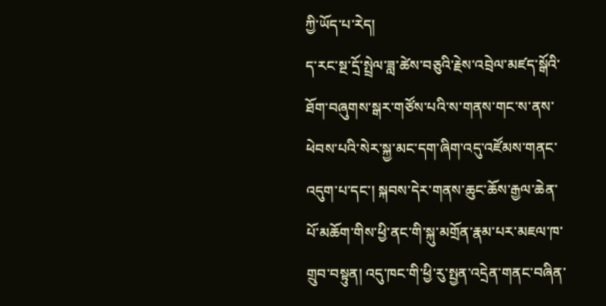ཀྱི་ཡོད་པ་རེད།
ད་རང་སྔ་དྲོ་སྤྲེལ་ཟླ་ཚེས་བཅུའི་རྗེས་འབྲེལ་མཛད་སྒོའི་ཐོག་བཞུགས་སྒར་གཙོས་པའི་ས་གནས་གང་ས་ནས་ཕེབས་པའི་སེར་སྐྱ་མང་དག་ཞིག་འདུ་འཛོམས་གནང་འདུག་པ་དང་། སྐབས་དེར་གནས་ཆུང་ཆོས་རྒྱལ་ཆེན་པོ་མཆོག་གིས་ཕྱི་ནང་གི་སྐུ་མགྲོན་རྣམ་པར་མཇལ་ཁ་གྲུབ་བསྟུན། འདུ་ཁང་གི་ཕྱི་རུ་སྤྱན་འདྲེན་གནང་བཞིན་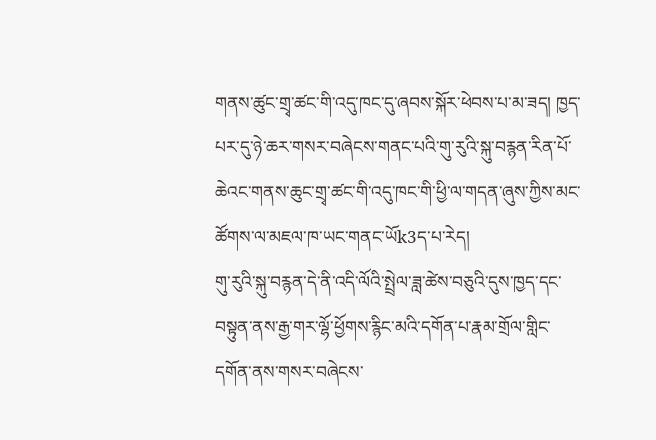གནས་ཚུང་གྲྭ་ཚང་གི་འདུ་ཁང་དུ་ཞབས་སྐོར་ཕེབས་པ་མ་ཟད། ཁྱད་པར་དུ་ཉེ་ཆར་གསར་བཞེངས་གནང་པའི་གུ་རུའི་སྐུ་བརྙན་རིན་པོ་ཆེའང་གནས་ཆུང་གྲྭ་ཚང་གི་འདུ་ཁང་གི་ཕྱི་ལ་གདན་ཞུས་ཀྱིས་མང་ཚོགས་ལ་མཇལ་ཁ་ཡང་གནང་ཡོk3ད་པ་རེད།
གུ་རུའི་སྐུ་བརྙན་དེ་ནི་འདི་ལོའི་སྤྲེལ་ཟླ་ཚེས་བཅུའི་དུས་ཁྱད་དང་བསྟུན་ནས་རྒྱ་གར་ལྷོ་ཕྱོགས་རྙིང་མའི་དགོན་པ་རྣམ་གྲོལ་གླིང་དགོན་ནས་གསར་བཞེངས་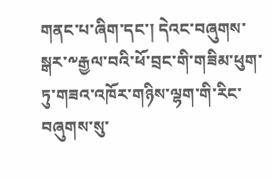གནང་པ་ཞིག་དང་། དེའང་བཞུགས་སྒར་༸རྒྱལ་བའི་ཕོ་བྲང་གི་གཟིམ་ཕུག་ཏུ་གཟའ་འཁོར་གཉིས་ལྷག་གི་རིང་བཞུགས་སུ་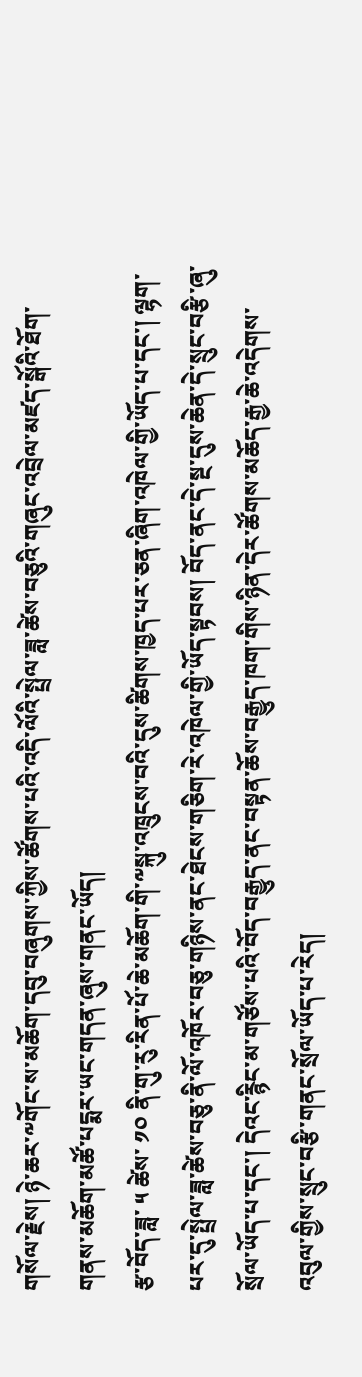གསོལ་རྗེས། ཉེ་ཆར་༸གོང་ས་མཆོག་དབུ་བཞུགས་ཀྱིས་ཚོགས་པའི་འདི་ལོའི་སྤྲེལ་ཟླ་ཚེས་བཅུའི་གཞུང་འབྲེལ་མཛད་སྒོའི་ཐོག་གནས་མཆོག་མཚོ་པདྨར་ཡང་གདན་ཞུས་གནང་ཡོད།
རྩ་བོད་ཟླ་ ༥ ཚེས་ ༡༠ ནི་གུ་རུ་རིན་པོ་ཆེ་མཆོག་གི་༸སྐུ་འཁྲུངས་བའི་དུས་ཚིགས་ཁྱད་པར་ཅན་ཞིག་འཁེལ་གྱི་ཡོད་པ་དང་། ལྷག་པར་དུ་སྤྲེལ་ཟླ་ཚེས་བཅུ་ནི་ལོ་འཁོར་བཅུ་གཉིས་ནང་ཐེངས་གཅིག་རེ་འཁེལ་གྱི་ཡོད་སྟབས། བོད་ནང་དེ་སྔ་དུས་ཆེན་དེ་སྲུང་བརྩི་ཞུ་སྲོལ་ཡོད་པ་དང་། དེའང་རྙིང་མ་གཙོས་པའི་བོད་བརྒྱུད་ནང་བསྟན་ཆོས་བརྒྱུད་ཁག་གིས་ཉིན་དེར་ཚོགས་མཆོད་རྒྱ་ཆེ་འདེགས་འབུལ་གྱིས་སྲུང་བརྩི་གནང་སྲོལ་ཡོད་པ་རེད།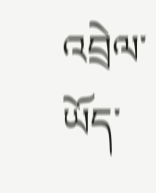འབྲེལ་ཡོད་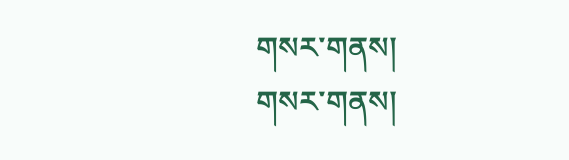གསར་གནས།
གསར་གནས།